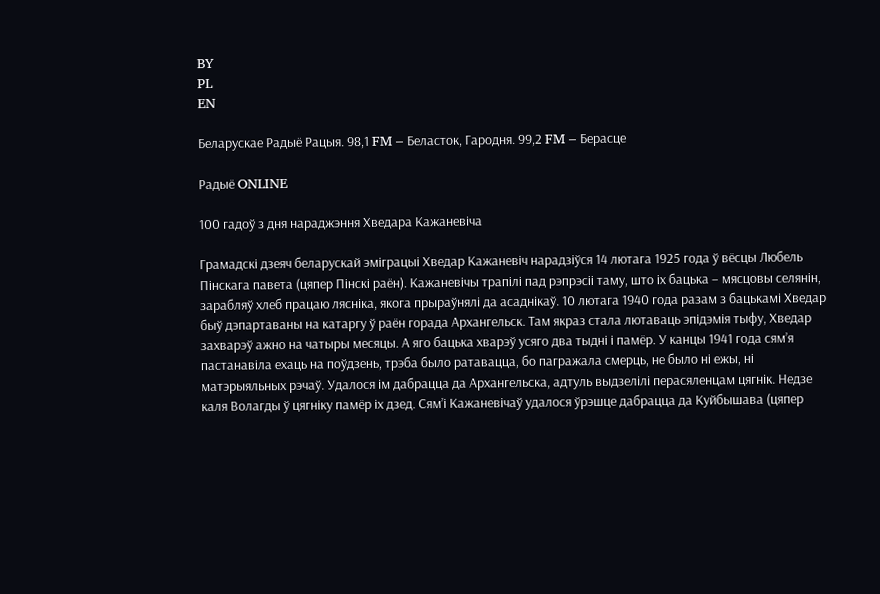BY
PL
EN

Беларускае Радыё Рацыя. 98,1 FM – Беласток, Гародня. 99,2 FM – Берасце

Радыё ONLINE

100 гадоў з дня нараджэння Хведара Кажаневіча

Грамадскі дзеяч беларускай эміграцыі Хведар Кажаневіч нарадзіўся 14 лютага 1925 года ў вёсцы Любель Пінскага павета (цяпер Пінскі раён). Кажаневічы трапілі пад рэпрэсіі таму, што іх бацька – мясцовы селянін, зарабляў хлеб працаю лясніка, якога прыраўнялі да асаднікаў. 10 лютага 1940 года разам з бацькамі Хведар быў дэпартаваны на катаргу ў раён горада Архангельск. Там якраз стала лютаваць эпідэмія тыфу, Хведар захварэў ажно на чатыры месяцы. А яго бацька хварэў усяго два тыдні і памёр. У канцы 1941 года сям’я пастанавіла ехаць на поўдзень, трэба было ратавацца, бо пагражала смерць, не было ні ежы, ні матэрыяльных рэчаў. Удалося ім дабрацца да Архангельска, адтуль выдзелілі перасяленцам цягнік. Недзе каля Волагды ў цягніку памёр іх дзед. Сям’і Кажаневічаў удалося ўрэшце дабрацца да Куйбышава (цяпер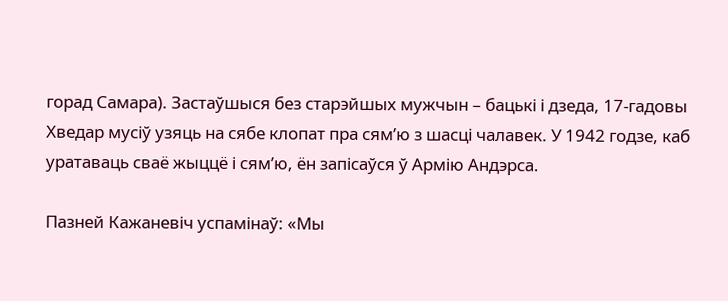горад Самара). Застаўшыся без старэйшых мужчын – бацькі і дзеда, 17-гадовы Хведар мусіў узяць на сябе клопат пра сям’ю з шасці чалавек. У 1942 годзе, каб уратаваць сваё жыццё і сям’ю, ён запісаўся ў Армію Андэрса.

Пазней Кажаневіч успамінаў: «Мы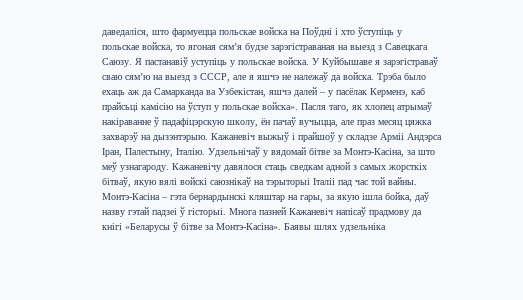даведаліся, што фармуецца польскае войска на Поўдні і хто ўступіць у польскае войска, то ягоная сям’я будзе зарэгістраваная на выезд з Савецкага Саюзу. Я пастанавіў уступіць у польскае войска. У Куйбышаве я зарэгістраваў сваю сям’ю на выезд з СССР, але я яшчэ не належаў да войска. Трэба было ехаць аж да Самарканда ва Узбекістан, яшчэ далей – у пасёлак Керменэ, каб прайсьці камісію на ўступ у польскае войска». Пасля таго, як хлопец атрымаў накіраванне ў падафіцэрскую школу, ён пачаў вучыцца, але праз месяц цяжка захварэў на дызэнтэрыю. Кажаневіч выжыў і прайшоў у складзе Арміі Андэрса Іран, Палестыну, Італію. Удзельнічаў у вядомай бітве за Монтэ-Касіна, за што меў узнагароду. Кажаневічу давялося стаць сведкам адной з самых жорсткіх бітваў, якую вялі войскі саюзнікаў на тэрыторыі Італіі пад час той вайны. Монтэ-Касіна – гэта бернардынскі кляштар на гары, за якую ішла бойка, даў назву гэтай падзеі ў гісторыі. Многа пазней Кажаневіч напісаў прадмову да кнігі «Беларусы ў бітве за Монтэ-Касіна». Баявы шлях удзельніка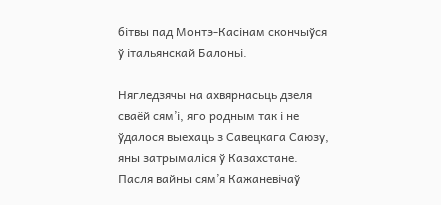бітвы пад Монтэ-Касінам скончыўся ў італьянскай Балоньі.

Нягледзячы на ахвярнасьць дзеля сваёй сям’і, яго родным так і не ўдалося выехаць з Савецкага Саюзу, яны затрымаліся ў Казахстане. Пасля вайны сям’я Кажаневічаў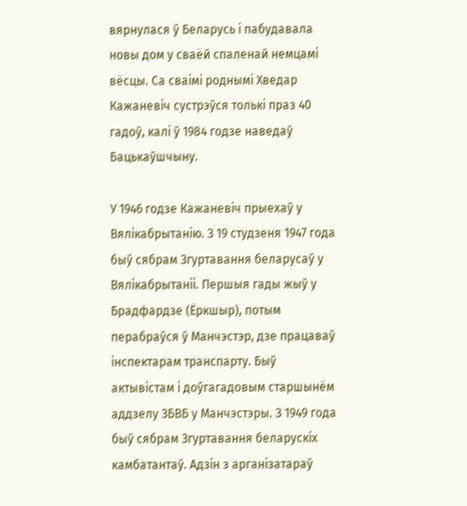вярнулася ў Беларусь і пабудавала новы дом у сваёй спаленай немцамі вёсцы. Са сваімі роднымі Хведар Кажаневіч сустрэўся толькі праз 40 гадоў, калі ў 1984 годзе наведаў Бацькаўшчыну.

У 1946 годзе Кажаневіч прыехаў у Вялікабрытанію. З 19 студзеня 1947 года быў сябрам Згуртавання беларусаў у Вялікабрытаніі. Першыя гады жыў у Брадфардзе (Ёркшыр), потым перабраўся ў Манчэстэр, дзе працаваў інспектарам транспарту. Быў актывістам і доўгагадовым старшынём аддзелу ЗБВБ у Манчэстэры. З 1949 года быў сябрам Згуртавання беларускіх камбатантаў. Адзін з арганізатараў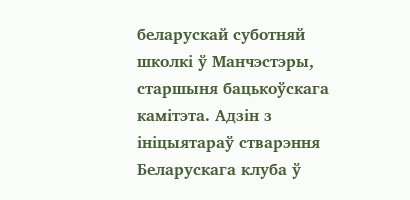беларускай суботняй школкі ў Манчэстэры, старшыня бацькоўскага камітэта. Адзін з ініцыятараў стварэння Беларускага клуба ў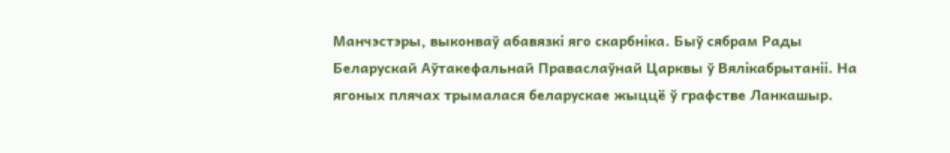Манчэстэры, выконваў абавязкі яго скарбніка. Быў сябрам Рады Беларускай Аўтакефальнай Праваслаўнай Царквы ў Вялікабрытаніі. На ягоных плячах трымалася беларускае жыццё ў графстве Ланкашыр.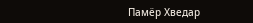Памёр Хведар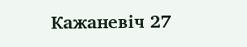Кажаневіч 27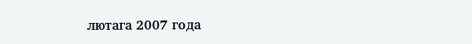лютага 2007 года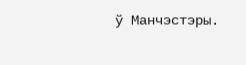ў Манчэстэры.